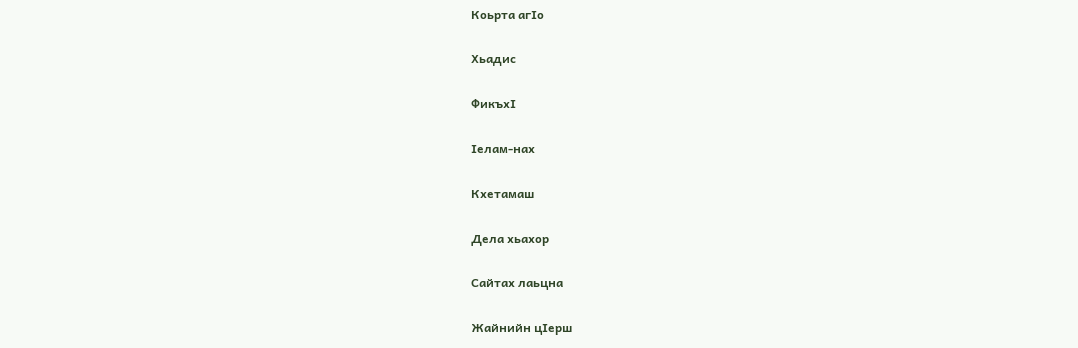Коьрта агIо

Хьадис

ФикъхI

Iелам-нах

Кхетамаш

Дела хьахор

Сайтах лаьцна

Жайнийн цIерш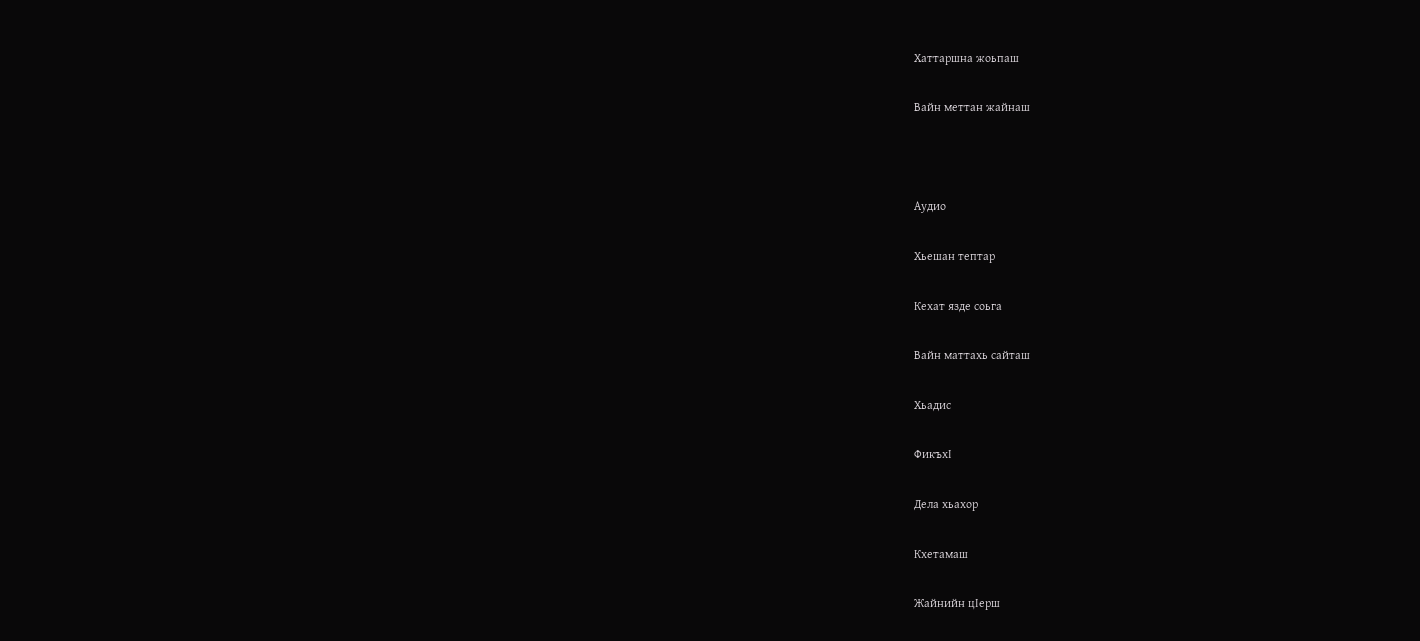Хаттаршна жоьпаш

Вайн меттан жайнаш



Аудио

Хьешан тептар

Кехат язде соьга

Вайн маттахь сайташ

Хьадис

ФикъхI

Дела хьахор

Кхетамаш

Жайнийн цIерш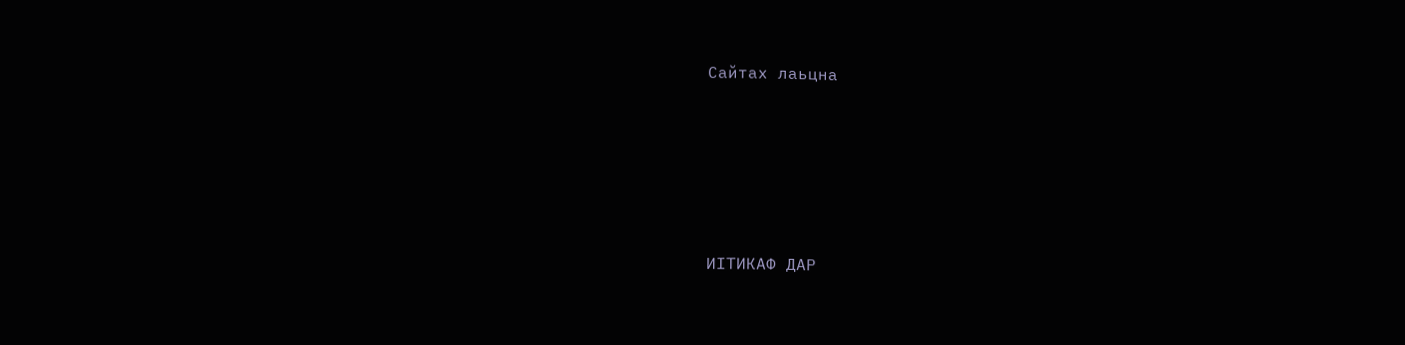Сайтах лаьцна









ИIТИКАФ ДАР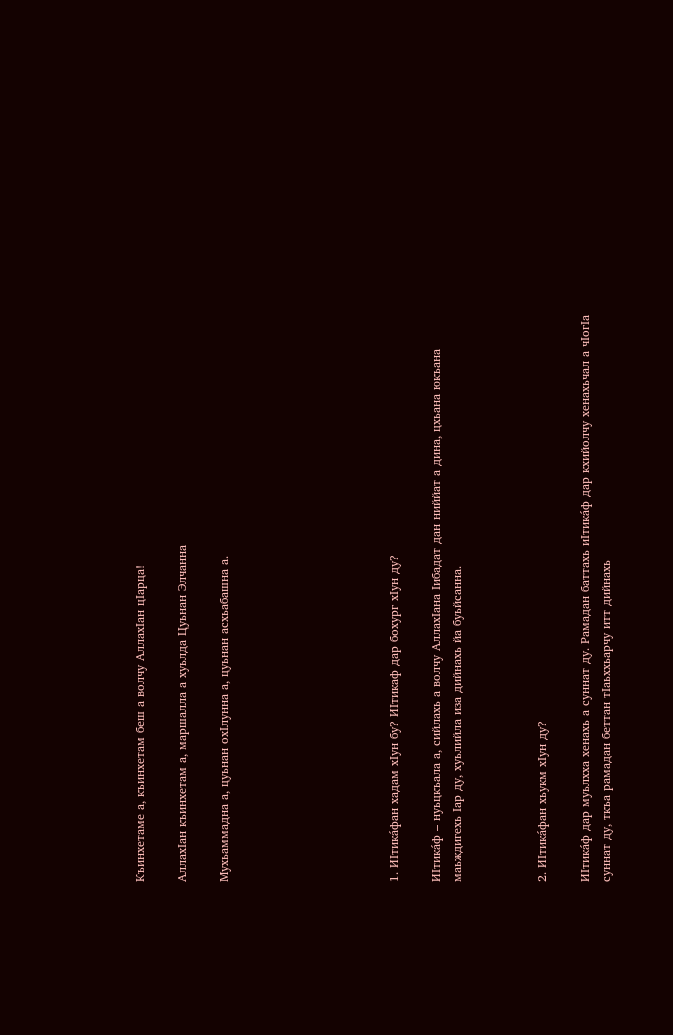Къинхетаме а, къинхетам беш а волчу АллахIан цIарца!

АллахIан къинхетам а, маршалла а хуьлда Цуьнан Элчанна

Мухьаммадна а, цуьнан охIлунна а, цуьнан асхьабашна а.







1. ИIтикáфан хадам хIун бу? ИIтикаф дар бохург хIун ду?

ИIтикáф – нуьцкъала а, сийлахь а волчу АллахIана Iибадат дан ниййат а дина, цхьана юкъана маьждигехь Iар ду, хуьлийла иза дийнахь йа буьйсанна.



2. ИIтикáфан хьукм хIун ду?

ИIтикáф дар муьлхха хенахь а суннат ду. Рамадан баттахь иIтикáф дар кхийолчу хенахьчал а чIогIа суннат ду, ткъа рамадан беттан тIаьххьарчу итт дийнахь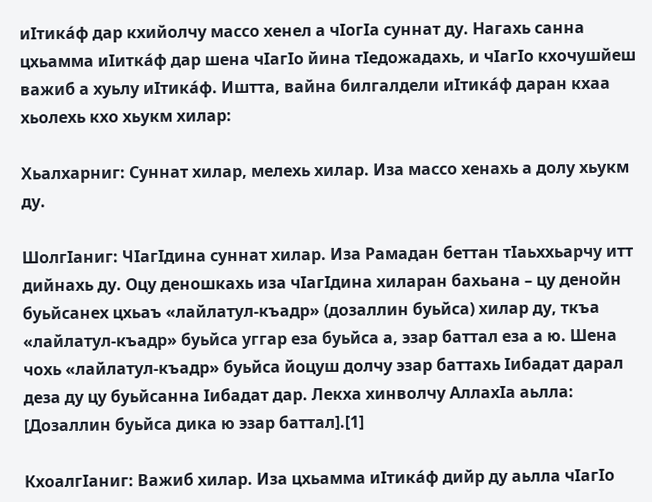иIтикáф дар кхийолчу массо хенел а чIогIа суннат ду. Нагахь санна цхьамма иIиткáф дар шена чIагIо йина тIедожадахь, и чIагIо кхочушйеш важиб а хуьлу иIтикáф. Иштта, вайна билгалдели иIтикáф даран кхаа хьолехь кхо хьукм хилар:

Хьалхарниг: Суннат хилар, мелехь хилар. Иза массо хенахь а долу хьукм ду.

ШолгIаниг: ЧIагIдина суннат хилар. Иза Рамадан беттан тIаьххьарчу итт дийнахь ду. Оцу деношкахь иза чIагIдина хиларан бахьана – цу денойн буьйсанех цхьаъ «лайлатул-къадр» (дозаллин буьйса) хилар ду, ткъа «лайлатул-къадр» буьйса уггар еза буьйса а, эзар баттал еза а ю. Шена чохь «лайлатул-къадр» буьйса йоцуш долчу эзар баттахь Iибадат дарал деза ду цу буьйсанна Iибадат дар. Лекха хинволчу АллахIа аьлла: [Дозаллин буьйса дика ю эзар баттал].[1]

КхоалгIаниг: Важиб хилар. Иза цхьамма иIтикáф дийр ду аьлла чIагIо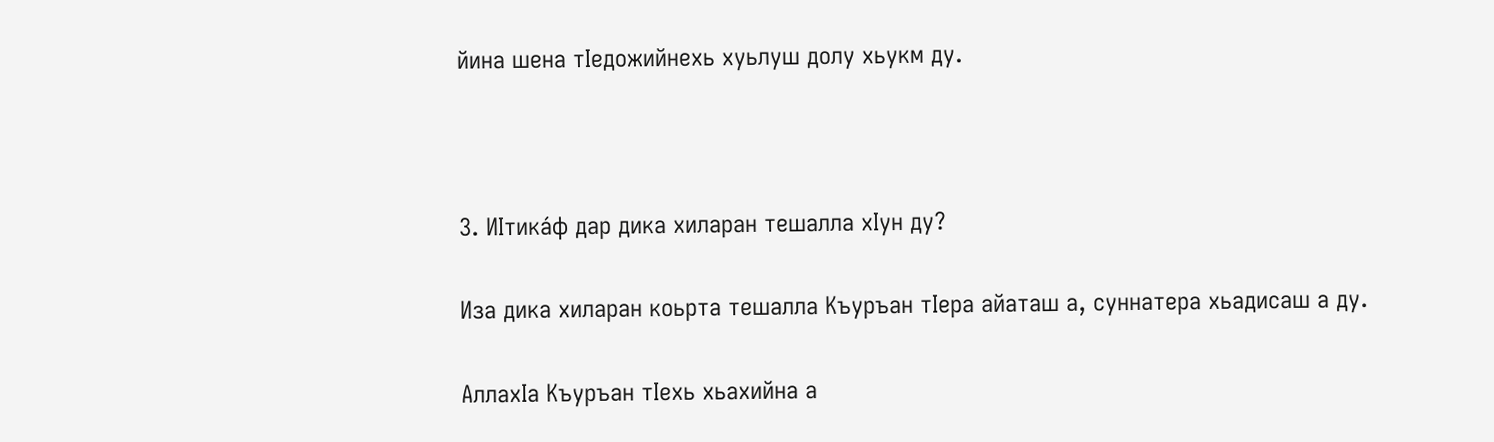йина шена тIедожийнехь хуьлуш долу хьукм ду.



3. ИIтикáф дар дика хиларан тешалла хIун ду?

Иза дика хиларан коьрта тешалла Къуръан тIера айаташ а, суннатера хьадисаш а ду.

АллахIа Къуръан тIехь хьахийна а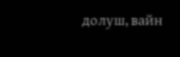долуш, вайн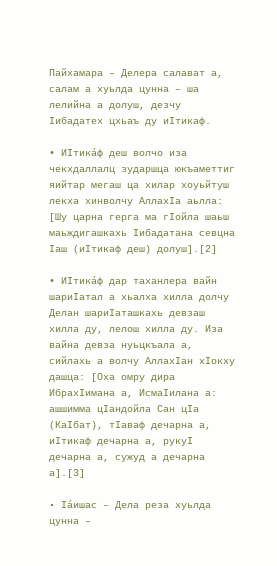Пайхамара – Делера салават а, салам а хуьлда цунна – ша лелийна а долуш, дезчу Iибадатех цхьаъ ду иIтикаф.

• ИIтикáф деш волчо иза чекхдаллалц зударшца юкъаметтиг яийтар мегаш ца хилар хоуьйтуш лекха хинволчу АллахIа аьлла: [Шу царна герга ма гIойла шаьш маьждигашкахь Iибадатана севцна Iаш (иIтикаф деш) долуш].[2]

• ИIтикáф дар таханлера вайн шариIатал а хьалха хилла долчу Делан шариIаташкахь девзаш хилла ду, лелош хилла ду. Иза вайна девза нуьцкъала а, сийлахь а волчу АллахIан хIокху дашца: [Оха омру дира ИбрахIимана а, ИсмаIилана а: ашшимма цIандойла Сан цIа (КаIбат), тIаваф дечарна а, иIтикаф дечарна а, рукуI дечарна а, сужуд а дечарна а].[3]

• Iáишас – Дела реза хуьлда цунна –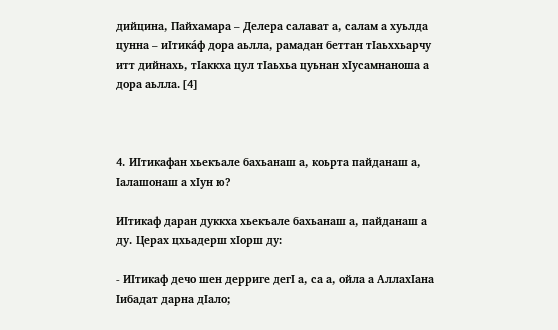дийцина, Пайхамара – Делера салават а, салам а хуьлда цунна – иIтикáф дора аьлла, рамадан беттан тIаьххьарчу итт дийнахь, тIаккха цул тIаьхьа цуьнан хIусамнаноша а дора аьлла.[4]



4. ИIтикафан хьекъале бахьанаш а, коьрта пайданаш а, Iалашонаш а хIун ю?

ИIтикаф даран дуккха хьекъале бахьанаш а, пайданаш а ду. Церах цхьадерш хIорш ду:

- ИIтикаф дечо шен дерриге дегI а, са а, ойла а АллахIана Iибадат дарна дIало;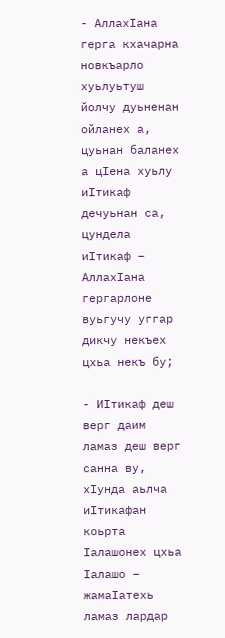- АллахIана герга кхачарна новкъарло хуьлуьтуш йолчу дуьненан ойланех а, цуьнан баланех а цIена хуьлу иIтикаф дечуьнан са, цундела иIтикаф – АллахIана гергарлоне вуьгучу уггар дикчу некъех цхьа некъ бу;

- ИIтикаф деш верг даим ламаз деш верг санна ву, хIунда аьлча иIтикафан коьрта Iалашонех цхьа Iалашо – жамаIатехь ламаз лардар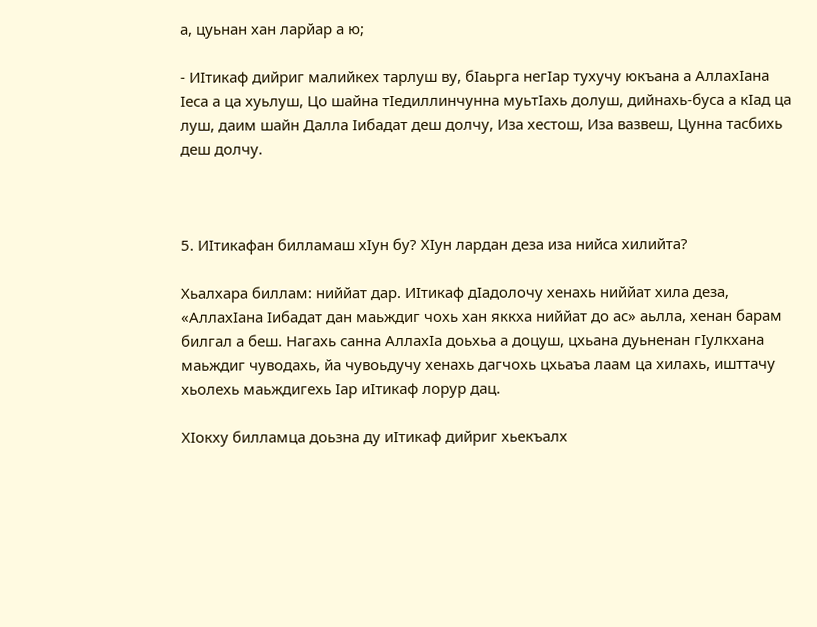а, цуьнан хан ларйар а ю;

- ИIтикаф дийриг малийкех тарлуш ву, бIаьрга негIар тухучу юкъана а АллахIана Iеса а ца хуьлуш, Цо шайна тIедиллинчунна муьтIахь долуш, дийнахь-буса а кIад ца луш, даим шайн Далла Iибадат деш долчу, Иза хестош, Иза вазвеш, Цунна тасбихь деш долчу.



5. ИIтикафан билламаш хIун бу? ХIун лардан деза иза нийса хилийта?

Хьалхара биллам: ниййат дар. ИIтикаф дIадолочу хенахь ниййат хила деза, «АллахIана Iибадат дан маьждиг чохь хан яккха ниййат до ас» аьлла, хенан барам билгал а беш. Нагахь санна АллахIа доьхьа а доцуш, цхьана дуьненан гIулкхана маьждиг чуводахь, йа чувоьдучу хенахь дагчохь цхьаъа лаам ца хилахь, ишттачу хьолехь маьждигехь Iар иIтикаф лорур дац.

ХIокху билламца доьзна ду иIтикаф дийриг хьекъалх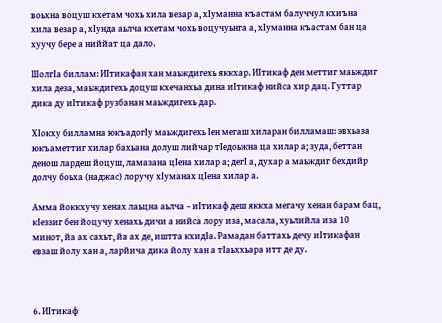воьхна воцуш кхетам чохь хила везар а, хIуманна къастам балуччул кхиъна хила везар а, хIунда аьлча кхетам чохь воцучуьнга а, хIуманна къастам бан ца хуучу бере а ниййат ца дало.

ШолгIа биллам: ИIтикафан хан маьждигехь яккхар. ИIтикаф ден меттиг маьждиг хила деза, маьждигехь доцуш кхечанхьа дина иIтикаф нийса хир дац. Гуттар дика ду иIтикаф рузбанан маьждигехь дар.

ХIокху билламна юкъадогIу маьждигехь Iен мегаш хиларан билламаш: эвхьаза юкъаметтиг хилар бахьана долуш лийчар тIедоьжна ца хилар а; зуда, беттан денош лардеш йоцуш, ламазана цIена хилар а; дегI а, духар а маьждиг бехдийр долчу боьха (наджас) лоручу хIуманах цIена хилар а.

Амма йоккхучу хенах лаьцна аьлча – иIтикаф деш яккха мегачу хенан барам бац, кIеззиг бен йоцучу хенахь дичи а нийса лору иза, масала, хуьлийла иза 10 минот, йа ах сахьт, йа ах де, иштта кхидIа. Рамадан баттахь дечу иIтикафан евзаш йолу хан а, ларйича дика йолу хан а тIаьххьара итт де ду.



6. ИIтикаф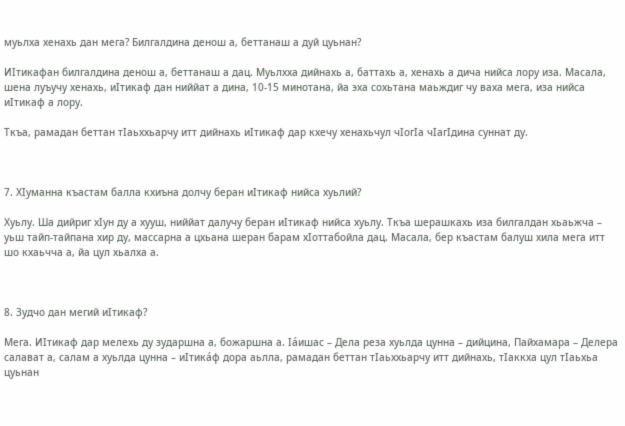муьлха хенахь дан мега? Билгалдина денош а, беттанаш а дуй цуьнан?

ИIтикафан билгалдина денош а, беттанаш а дац. Муьлхха дийнахь а, баттахь а, хенахь а дича нийса лору иза. Масала, шена луъучу хенахь, иIтикаф дан ниййат а дина, 10-15 минотана, йа эха сохьтана маьждиг чу ваха мега, иза нийса иIтикаф а лору.

Ткъа, рамадан беттан тIаьххьарчу итт дийнахь иIтикаф дар кхечу хенахьчул чIогIа чIагIдина суннат ду.



7. ХIуманна къастам балла кхиъна долчу беран иIтикаф нийса хуьлий?

Хуьлу. Ша дийриг хIун ду а хууш, ниййат далучу беран иIтикаф нийса хуьлу. Ткъа шерашкахь иза билгалдан хьаьжча – уьш тайп-тайпана хир ду, массарна а цхьана шеран барам хIоттабойла дац. Масала, бер къастам балуш хила мега итт шо кхаьчча а, йа цул хьалха а.



8. Зудчо дан мегий иIтикаф?

Мега. ИIтикаф дар мелехь ду зударшна а, божаршна а. Iáишас – Дела реза хуьлда цунна – дийцина, Пайхамара – Делера салават а, салам а хуьлда цунна – иIтикáф дора аьлла, рамадан беттан тIаьххьарчу итт дийнахь, тIаккха цул тIаьхьа цуьнан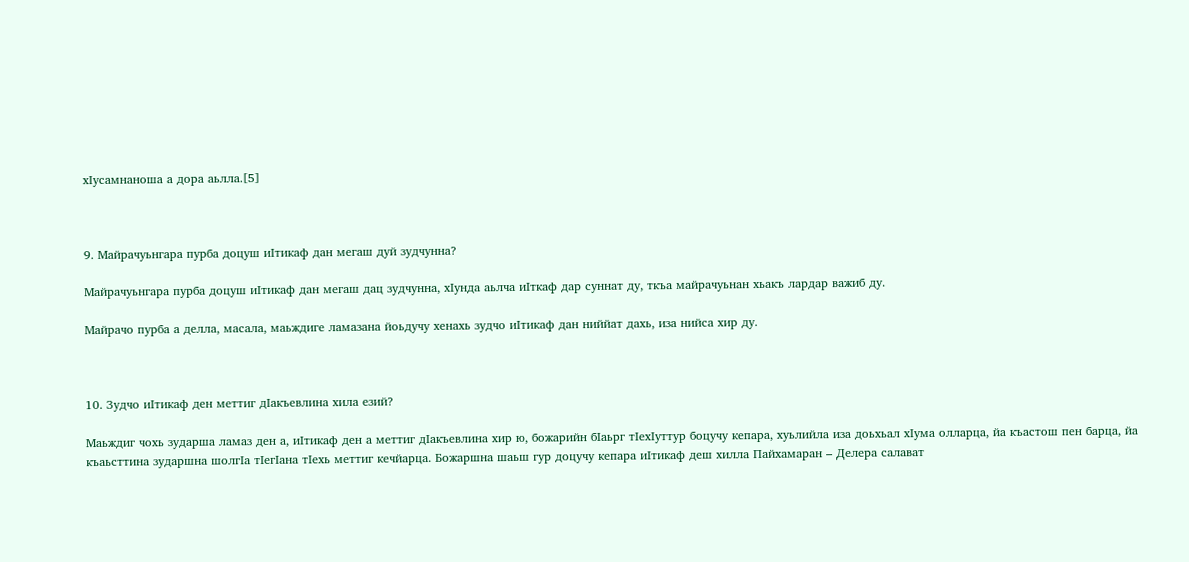хIусамнаноша а дора аьлла.[5]



9. Майрачуьнгара пурба доцуш иIтикаф дан мегаш дуй зудчунна?

Майрачуьнгара пурба доцуш иIтикаф дан мегаш дац зудчунна, хIунда аьлча иIткаф дар суннат ду, ткъа майрачуьнан хьакъ лардар важиб ду.

Майрачо пурба а делла, масала, маьждиге ламазана йоьдучу хенахь зудчо иIтикаф дан ниййат дахь, иза нийса хир ду.



10. Зудчо иIтикаф ден меттиг дIакъевлина хила езий?

Маьждиг чохь зударша ламаз ден а, иIтикаф ден а меттиг дIакъевлина хир ю, божарийн бIаьрг тIехIуттур боцучу кепара, хуьлийла иза доьхьал хIума олларца, йа къастош пен барца, йа къаьсттина зударшна шолгIа тIегIана тIехь меттиг кечйарца. Божаршна шаьш гур доцучу кепара иIтикаф деш хилла Пайхамаран – Делера салават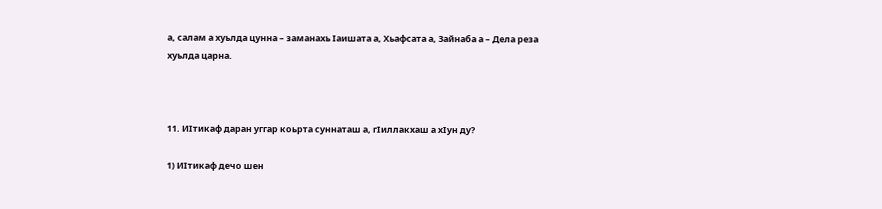а, салам а хуьлда цунна – заманахь Iаишата а, Хьафсата а, Зайнаба а – Дела реза хуьлда царна.



11. ИIтикаф даран уггар коьрта суннаташ а, гIиллакхаш а хIун ду?

1) ИIтикаф дечо шен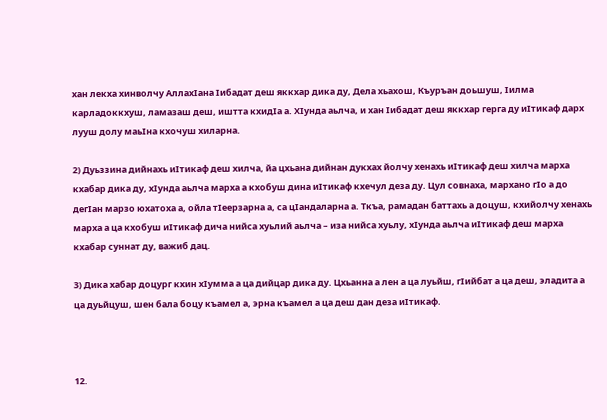хан лекха хинволчу АллахIана Iибадат деш яккхар дика ду, Дела хьахош, Къуръан доьшуш, Iилма карладоккхуш, ламазаш деш, иштта кхидIа а. ХIунда аьлча, и хан Iибадат деш яккхар герга ду иIтикаф дарх лууш долу маьIна кхочуш хиларна.

2) Дуьззина дийнахь иIтикаф деш хилча, йа цхьана дийнан дукхах йолчу хенахь иIтикаф деш хилча марха кхабар дика ду, хIунда аьлча марха а кхобуш дина иIтикаф кхечул деза ду. Цул совнаха, мархано гIо а до дегIан марзо юхатоха а, ойла тIеерзарна а, са цIандаларна а. Ткъа, рамадан баттахь а доцуш, кхийолчу хенахь марха а ца кхобуш иIтикаф дича нийса хуьлий аьлча – иза нийса хуьлу, хIунда аьлча иIтикаф деш марха кхабар суннат ду, важиб дац.

3) Дика хабар доцург кхин хIумма а ца дийцар дика ду. Цхьанна а лен а ца луьйш, гIийбат а ца деш, эладита а ца дуьйцуш, шен бала боцу къамел а, эрна къамел а ца деш дан деза иIтикаф.



12.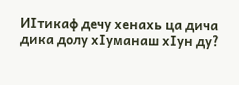ИIтикаф дечу хенахь ца дича дика долу хIуманаш хIун ду?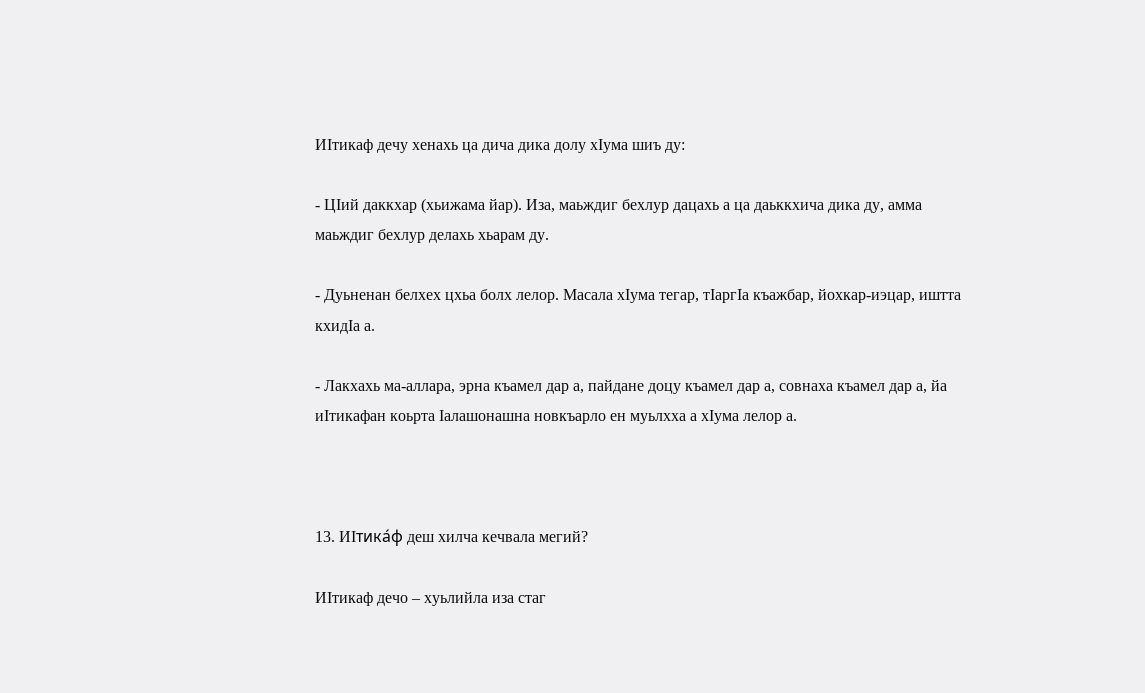ИIтикаф дечу хенахь ца дича дика долу хIума шиъ ду:

- ЦIий даккхар (хьижама йар). Иза, маьждиг бехлур дацахь а ца даьккхича дика ду, амма маьждиг бехлур делахь хьарам ду.

- Дуьненан белхех цхьа болх лелор. Масала хIума тегар, тIаргIа къажбар, йохкар-иэцар, иштта кхидIа а.

- Лакхахь ма-аллара, эрна къамел дар а, пайдане доцу къамел дар а, совнаха къамел дар а, йа иIтикафан коьрта Iалашонашна новкъарло ен муьлхха а хIума лелор а.



13. ИIтика́ф деш хилча кечвала мегий?

ИIтикаф дечо – хуьлийла иза стаг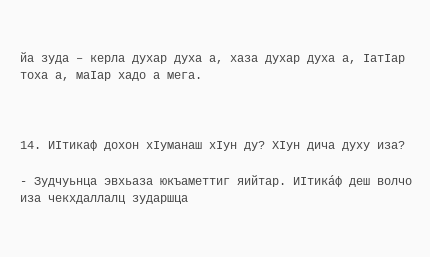йа зуда – керла духар духа а, хаза духар духа а, IатIар тоха а, маIар хадо а мега.



14. ИIтикаф дохон хIуманаш хIун ду? ХIун дича духу иза?

- Зудчуьнца эвхьаза юкъаметтиг яийтар. ИIтикáф деш волчо иза чекхдаллалц зударшца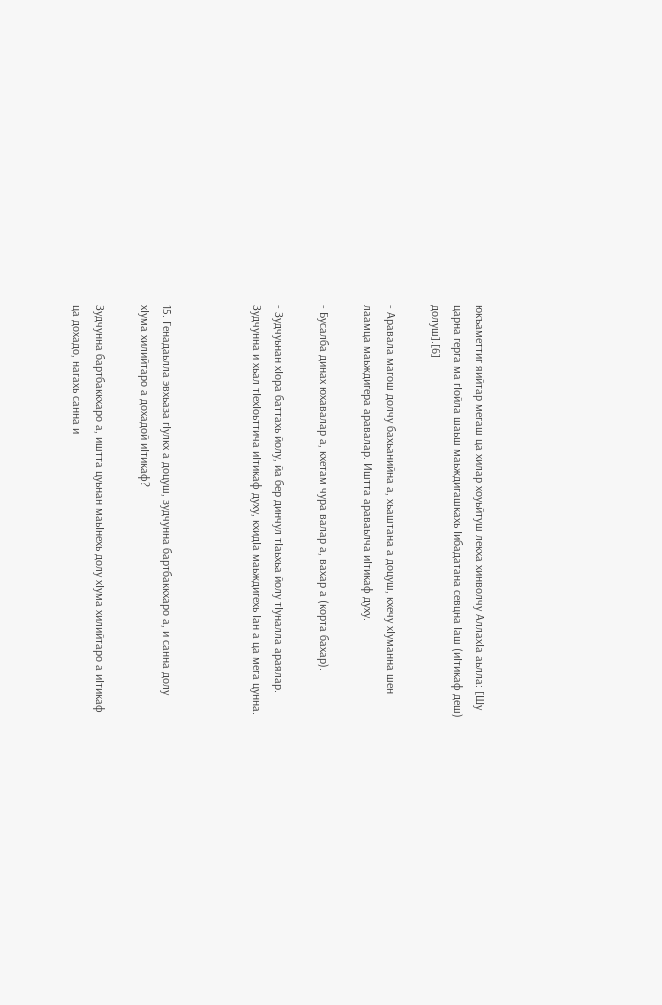юкъаметтиг яийтар мегаш ца хилар хоуьйтуш лекха хинволчу АллахIа аьлла: [Шу царна герга ма гIойла шаьш маьждигашкахь Iибадатана севцна Iаш (иIтикаф деш) долуш].[6]

- Аравала магош долчу бахьанийна а, хьаштана а доцуш, кхечу хIуманна шен лаамца маьждигера аравалар. Иштта араваьлча иIтикаф духу.

- Бусалба динах юхавалар а, кхетам чура валар а, вахар а (корта бахар).

- Зудчуьнан хIора баттахь йолу, йа бер динчул тIаьхьа йолу тIуналла араялар. Зудчунна и хьал тIехIоьттича иIтикаф духу, кхидIа маьждигехь Iан а ца мега цунна.



15. Генадаьлла эвхьаза гIулкх а доцуш, зудчунна бартбаккхаро а, и санна долу хIума хилийтаро а дохадой иIтикаф?

Зудчунна бартбаккхаро а, иштта цуьнан маьIнехь долу хIума хилийтаро а иIтикаф ца дохадо, нагахь санна и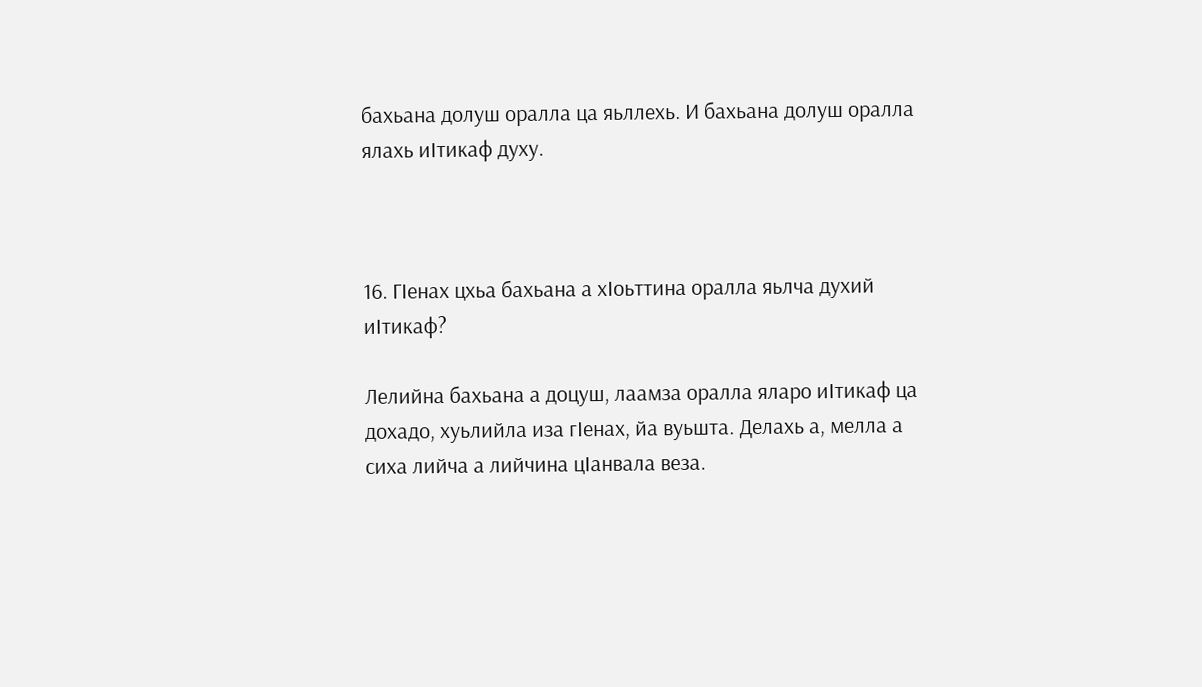бахьана долуш оралла ца яьллехь. И бахьана долуш оралла ялахь иIтикаф духу.



16. ГIенах цхьа бахьана а хIоьттина оралла яьлча духий иIтикаф?

Лелийна бахьана а доцуш, лаамза оралла яларо иIтикаф ца дохадо, хуьлийла иза гIенах, йа вуьшта. Делахь а, мелла а сиха лийча а лийчина цIанвала веза.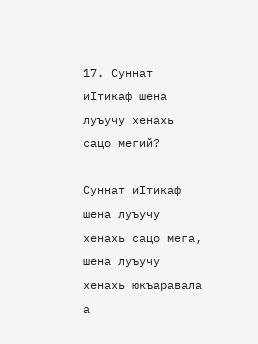17. Суннат иIтикаф шена луъучу хенахь сацо мегий?

Суннат иIтикаф шена луъучу хенахь сацо мега, шена луъучу хенахь юкъаравала а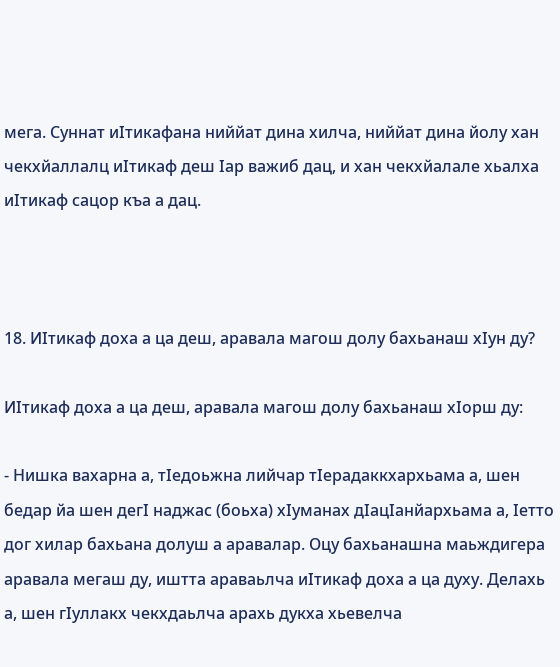мега. Суннат иIтикафана ниййат дина хилча, ниййат дина йолу хан чекхйаллалц иIтикаф деш Iар важиб дац, и хан чекхйалале хьалха иIтикаф сацор къа а дац.



18. ИIтикаф доха а ца деш, аравала магош долу бахьанаш хIун ду?

ИIтикаф доха а ца деш, аравала магош долу бахьанаш хIорш ду:

- Нишка вахарна а, тIедоьжна лийчар тIерадаккхархьама а, шен бедар йа шен дегI наджас (боьха) хIуманах дIацIанйархьама а, Iетто дог хилар бахьана долуш а аравалар. Оцу бахьанашна маьждигера аравала мегаш ду, иштта араваьлча иIтикаф доха а ца духу. Делахь а, шен гIуллакх чекхдаьлча арахь дукха хьевелча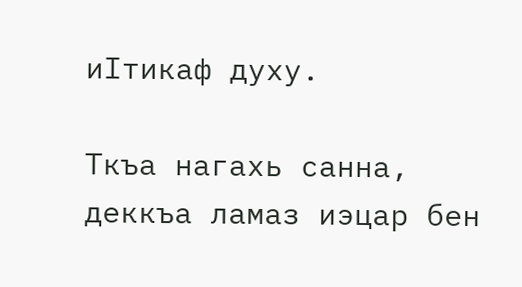иIтикаф духу.

Ткъа нагахь санна, деккъа ламаз иэцар бен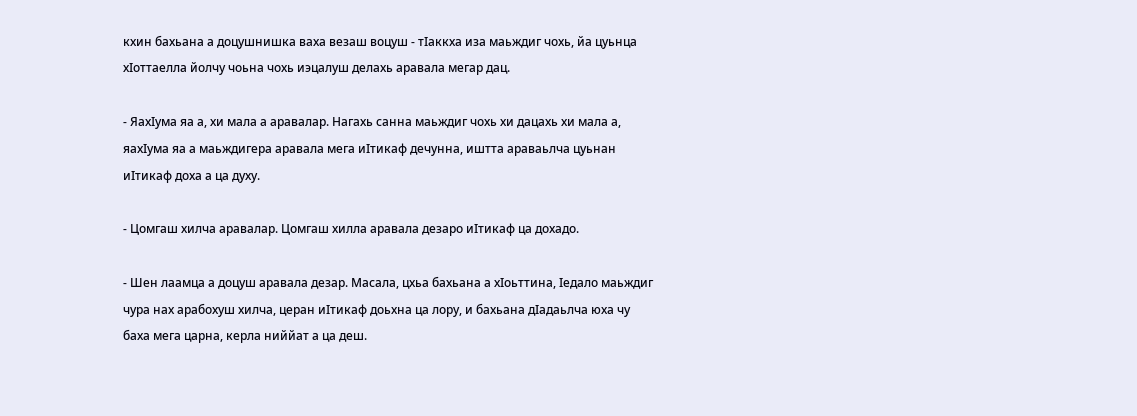кхин бахьана а доцушнишка ваха везаш воцуш - тIаккха иза маьждиг чохь, йа цуьнца хIоттаелла йолчу чоьна чохь иэцалуш делахь аравала мегар дац.

- ЯахIума яа а, хи мала а аравалар. Нагахь санна маьждиг чохь хи дацахь хи мала а, яахIума яа а маьждигера аравала мега иIтикаф дечунна, иштта араваьлча цуьнан иIтикаф доха а ца духу.

- Цомгаш хилча аравалар. Цомгаш хилла аравала дезаро иIтикаф ца дохадо.

- Шен лаамца а доцуш аравала дезар. Масала, цхьа бахьана а хIоьттина, Iедало маьждиг чура нах арабохуш хилча, церан иIтикаф доьхна ца лору, и бахьана дIадаьлча юха чу баха мега царна, керла ниййат а ца деш.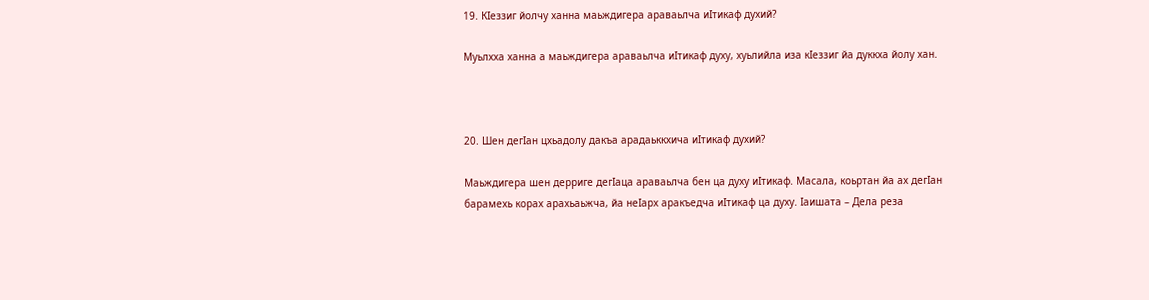19. КIеззиг йолчу ханна маьждигера араваьлча иIтикаф духий?

Муьлхха ханна а маьждигера араваьлча иIтикаф духу, хуьлийла иза кIеззиг йа дуккха йолу хан.



20. Шен дегIан цхьадолу дакъа арадаьккхича иIтикаф духий?

Маьждигера шен дерриге дегIаца араваьлча бен ца духу иIтикаф. Масала, коьртан йа ах дегIан барамехь корах арахьаьжча, йа неIарх аракъедча иIтикаф ца духу. Iаишата – Дела реза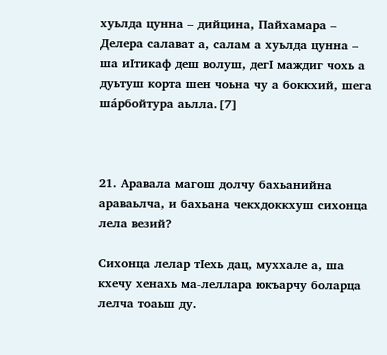хуьлда цунна – дийцина, Пайхамара – Делера салават а, салам а хуьлда цунна – ша иIтикаф деш волуш, дегI маждиг чохь а дуьтуш корта шен чоьна чу а боккхий, шега ша́рбойтура аьлла.[7]



21. Аравала магош долчу бахьанийна араваьлча, и бахьана чекхдоккхуш сихонца лела везий?

Сихонца лелар тIехь дац, муххале а, ша кхечу хенахь ма-леллара юкъарчу боларца лелча тоаьш ду.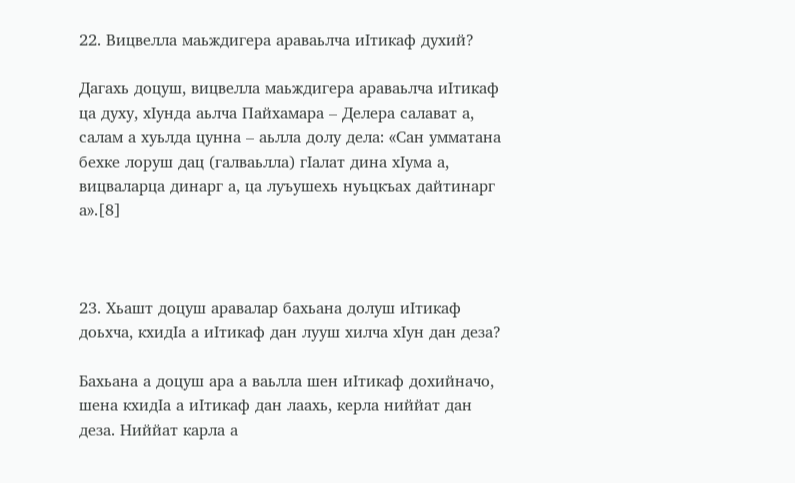22. Вицвелла маьждигера араваьлча иIтикаф духий?

Дагахь доцуш, вицвелла маьждигера араваьлча иIтикаф ца духу, хIунда аьлча Пайхамара – Делера салават а, салам а хуьлда цунна – аьлла долу дела: «Сан умматана бехке лоруш дац (галваьлла) гIалат дина хIума а, вицваларца динарг а, ца луъушехь нуьцкъах дайтинарг а».[8]



23. Хьашт доцуш аравалар бахьана долуш иIтикаф доьхча, кхидIа а иIтикаф дан лууш хилча хIун дан деза?

Бахьана а доцуш ара а ваьлла шен иIтикаф дохийначо, шена кхидIа а иIтикаф дан лаахь, керла ниййат дан деза. Ниййат карла а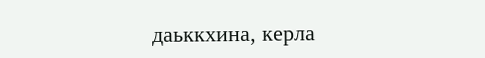даьккхина, керла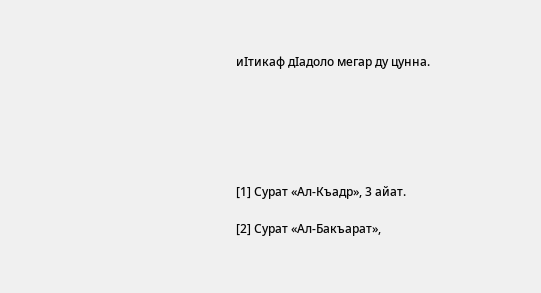иIтикаф дIадоло мегар ду цунна.






[1] Сурат «Ал-Къадр», 3 айат.

[2] Сурат «Ал-Бакъарат»,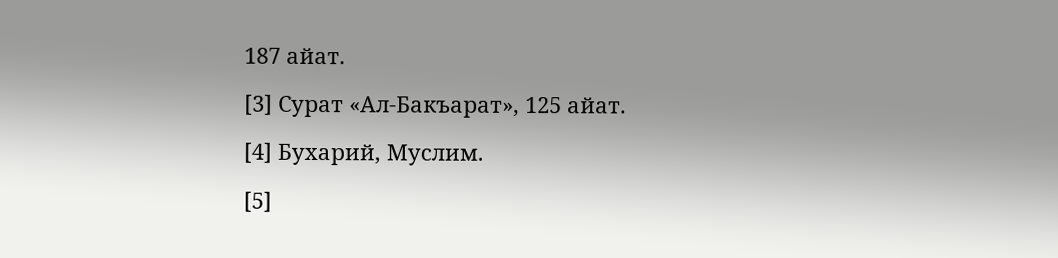187 айат.

[3] Сурат «Ал-Бакъарат», 125 айат.

[4] Бухарий, Муслим.

[5]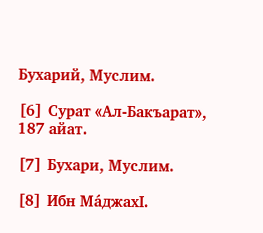Бухарий, Муслим.

[6] Сурат «Ал-Бакъарат», 187 айат.

[7] Бухари, Муслим.

[8] Ибн Ма́джахI.